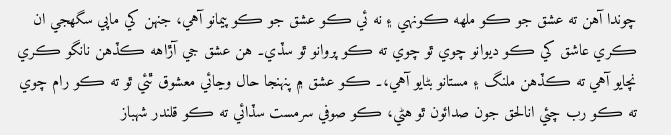چوندا آهن ته عشق جو ڪو ملهه ڪونهي ۽ نه ئي ڪو عشق جو ڪو پيمانو آهي، جنهن کي ماپي سگهجي ان ڪري عاشق کي ڪو ديوانو چوي ٿو چوي ته ڪو پروانو ٿو سڏي۔ هن عشق جي آڙاهه ڪڏهن نانگو ڪري نچايو آهي ته ڪڏهن ملنگ ۽ مستانو بڻايو آهي،۔ ڪو عشق ۾ پنهنجا حال وڃائي معشوق ٿئي ٿو ته ڪو رام چوي ته ڪو رب چئي انالحق جون صدائون ٿو هڻي، ڪو صوفي سرمست سڏائي ته ڪو قلندر شهباز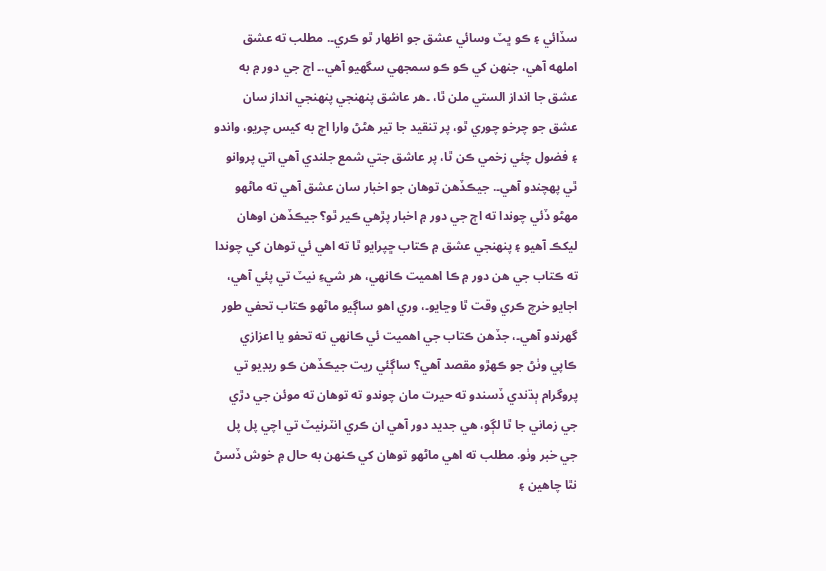سڏائي ۽ ڪو ڀٽ وسائي عشق جو اظهار ٿو ڪري۔. مطلب ته عشق املهه آهي، جنهن کي ڪو ڪو سمجهي سگهيو آهي.۔ اڄ جي دور ۾ به عشق جا انداز الستي ملن ٿا، ۔هر عاشق پنهنجي پنهنجي انداز سان عشق جو چرخو چوري ٿو، پر تنقيد جا تير هڻڻ وارا اڄ به کيس چريو، واندو ۽ فضول چئي زخمي ڪن ٿا، پر عاشق جتي شمع جلندي آهي اتي پروانو ٿي پهچندو آهي۔. جيڪڏهن توهان جو اخبار سان عشق آهي ته ماڻهو مهڻو ڏئي چوندا ته اڄ جي دور ۾ اخبار پڙهي ڪير ٿو؟ جيڪڏهن اوھان ليکڪ آهيو ۽ پنهنجي عشق ۾ ڪتاب ڇپرايو ٿا ته اهي ئي توهان کي چوندا ته ڪتاب جي هن دور ۾ ڪا اهميت ڪانهي، هر شيءِ نيٽ تي پئي آهي، اجايو خرچ ڪري وقت ٿا وڃايو۔، وري اهو ساڳيو ماڻهو ڪتاب تحفي طور گهرندو آهي۔، جڏهن ڪتاب جي اهميت ئي ڪانهي ته تحفو يا اعزازي ڪاپي وٺڻ جو ڪهڙو مقصد آهي؟ ساڳئي ريت جيڪڏهن ڪو ريڊيو تي پروگرام ٻڌندي ڏسندو ته حيرت مان چوندو ته توهان ته موئن جي دڙي جي زماني جا ٿا لڳو، هي جديد دور آهي ان ڪري انٽرنيٽ تي اچي پل پل جي خبر وٺو. مطلب ته اهي ماڻهو توهان کي ڪنهن به حال ۾ خوش ڏسڻ نٿا چاهين ۽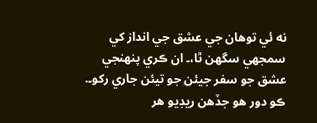نه ئي توهان جي عشق جي انداز کي سمجهي سگهن ٿا،۔ ان ڪري پنهنجي عشق جو سفر جيئن جو تيئن جاري رکو۔. ڪو دور هو جڏهن ريڊيو هر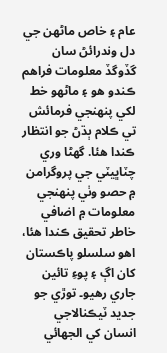عام ۽ خاص ماڻهن جي دل وندرائڻ سان گڏوگڏ معلومات فراهم ڪندو هو ۽ ماڻهو خط لکي پنهنجي فرمائش تي ڪلام ٻڌڻ جو انتظار ڪندا هئا. گهڻا وري چٽاڀيٽي جي پروگرامن ۾ حصو وٺي پنهنجي معلومات ۾ اضافي خاطر تحقيق ڪندا هئا، اهو سلسلو پاڪستان کان اڳ ۽ پوءِ تائين جاري رهيو۔ توڙي جو جديد ٽيڪنالاجي انسان کي الجهائي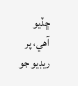ڇڏيو آهي، پر ريڊيو جو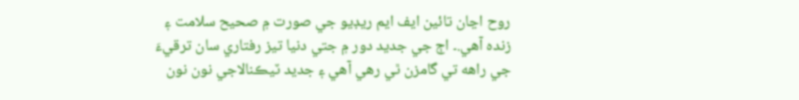روح اڃان تائين ايف ايم ريڊيو جي صورت ۾ صحيح سلامت ۽ زنده آهي.۔ اڄ جي جديد دور ۾ جتي دنيا تيز رفتاري سان ترقيءَ جي راهه تي گامزن ٿي رهي آهي ۽ جديد ٽيڪنالاجي نون نون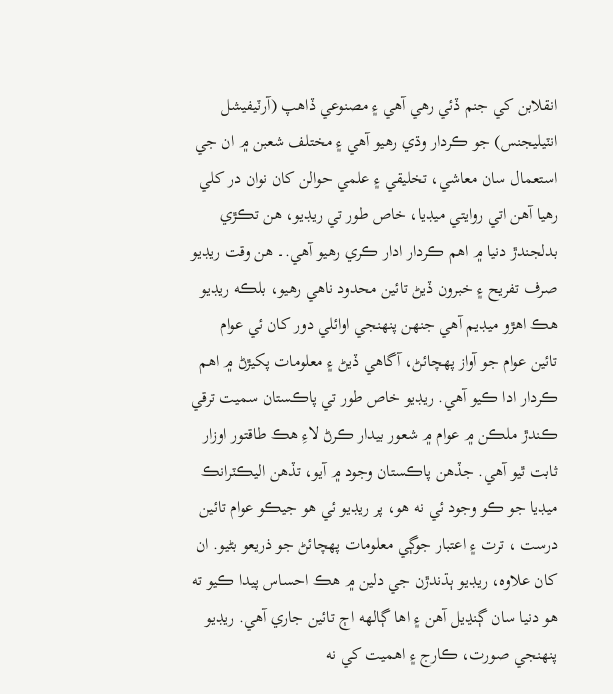انقلابن کي جنم ڏئي رهي آهي ۽ مصنوعي ڏاھپ (آرٽيفيشل انٽيليجنس) جو ڪردار وڌي رهيو آهي ۽ مختلف شعبن ۾ ان جي استعمال سان معاشي، تخليقي ۽ علمي حوالن کان نوان در کلي رھيا آھن اتي روايتي ميڊيا، خاص طور تي ريڊيو، هن تڪڙي بدلجندڙ دنيا ۾ اهم ڪردار ادار ڪري رهيو آهي.۔ هن وقت ريڊيو صرف تفريح ۽ خبرون ڏيڻ تائين محدود ناھي رهيو، بلڪه ريڊيو هڪ اهڙو ميڊيم آهي جنهن پنهنجي اوائلي دور کان ئي عوام تائين عوام جو آواز پهچائڻ، آگاھي ڏيڻ ۽ معلومات پکيڙڻ ۾ اهم ڪردار ادا ڪيو آهي. ريڊيو خاص طور تي پاڪستان سميت ترقي ڪندڙ ملڪن ۾ عوام ۾ شعور بيدار ڪرڻ لاءِ هڪ طاقتور اوزار ثابت ٿيو آهي. جڏهن پاڪستان وجود ۾ آيو، تڏھن اليڪٽرانڪ ميڊيا جو ڪو وجود ئي نه هو، پر ريڊيو ئي هو جيڪو عوام تائين درست ، ترت ۽ اعتبار جوڳي معلومات پهچائڻ جو ذريعو بڻيو. ان کان علاوه، ريڊيو ٻڌندڙن جي دلين ۾ هڪ احساس پيدا ڪيو ته هو دنيا سان ڳنڍيل آهن ۽ اها ڳالهه اڄ تائين جاري آهي. ريڊيو پنھنجي صورت، ڪارج ۽ اھميت کي نه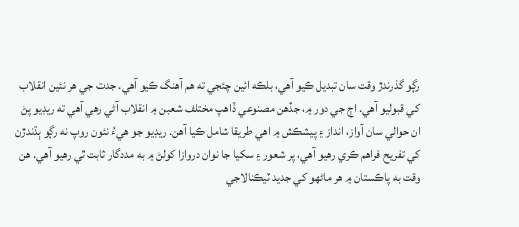رڳو گذرندڙ وقت سان تبديل ڪيو آھي، بلڪه ائين چئجي ته ھم آھنگ ڪيو آھي. جدت جي ھر نئين انقلاب کي قبوليو آھي. اڄ جي دور ۾، جڏهن مصنوعي ڏاھپ مختلف شعبن ۾ انقلاب آڻي رهي آهي ته ريڊيو پڻ ان حوالي سان آواز، انداز ۽ پيشڪش ۾ اھي طريقا شامل ڪيا آھن. ريڊيو جو هيءُ نئون روپ نه رڳو ٻڌندڙن کي تفريح فراهم ڪري رهيو آهي، پر شعور ۽ سکيا جا نوان دروازا کولڻ ۾ به مددگار ثابت ٿي رهيو آهي. هن وقت به پاڪستان ۾ هر ماڻهو کي جديد ٽيڪنالاجي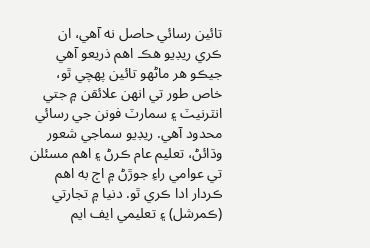تائين رسائي حاصل نه آهي، ان ڪري ريڊيو هڪ اهم ذريعو آهي جيڪو هر ماڻهو تائين پهچي ٿو، خاص طور تي انهن علائقن ۾ جتي انٽرنيٽ ۽ سمارٽ فونن جي رسائي محدود آهي. ريڊيو سماجي شعور وڌائڻ، تعليم عام ڪرڻ ۽ اهم مسئلن تي عوامي راءِ جوڙڻ ۾ اڄ به اهم ڪردار ادا ڪري ٿو. دنيا ۾ تجارتي (ڪمرشل) ۽ تعليمي ايف ايم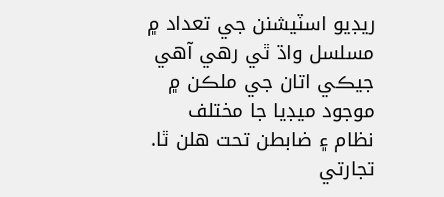ريڊيو اسٽيشنن جي تعداد ۾ مسلسل واڌ ٿي رهي آهي جيڪي اتان جي ملڪن ۾ موجود ميڊيا جا مختلف نظام ۽ ضابطن تحت ھلن ٿا. تجارتي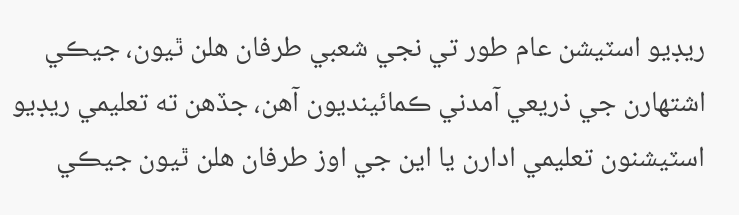ريڊيو اسٽيشن عام طور تي نجي شعبي طرفان هلن ٿيون، جيڪي اشتهارن جي ذريعي آمدني ڪمائينديون آهن، جڏهن ته تعليمي ريڊيو اسٽيشنون تعليمي ادارن يا اين جي اوز طرفان هلن ٿيون جيڪي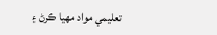تعليمي مواد مهيا ڪرڻ ۽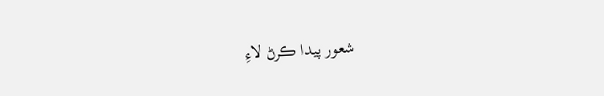شعور پيدا ڪرڻ لاءِ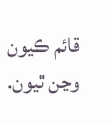قائم ڪيون وڃن ٿيون.